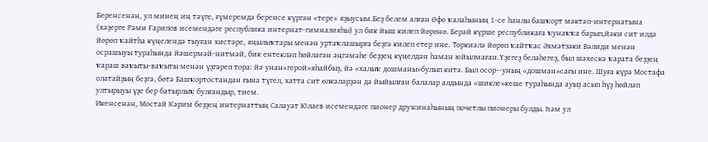Беренсенән, ул минең иң тәүге, ғүмеремдә беренсе күргән «тере» яҙыусым.Беҙ белем алған Өфө ҡалаһының 1-се һанлы башҡорт мәктәп-интернатына (хәҙерге Рәми Ғарипов исемендәге республика интернат-гимназияһы) ул бик йыш килеп йөрөнө. Берәй күрше республикаға ҡунаҡҡа барып,йәки сит илдә йөрөп ҡайтһа күңелендә тыуған хистәре, яңылыҡтары менән уртаҡлашырға беҙгә килеп етер ине. Төркиәлә йөрөп ҡайтҡас Әхмәтзәки Вәлиди менән осрашыуы тураһында йәшермәй-нитмәй, бик ентекләп һөйләгән әңгәмәһе беҙҙең күңелдән һаман юйылмаған.Үҙегеҙ беләһегеҙ, был шәхескә ҡарата беҙҙең ҡараш ваҡыты-ваҡыты менән үҙгәреп тора: йә унан«герой»яһайбыҙ, йә «халыҡ дошманы»булып китә. Был осор--уның «дошман»сағы ине. Шуға күрә Мостафа олатайҙың беҙгә, бөтә Башҡортостандан ғына түгел, хатта сит өлкәләрҙән дә йыйылған балалар алдында «шикле»кеше тураһында ауыҙ асып һүҙ һөйләп ултырыуы үҙе бер батырлыҡ булғандыр, тием.
Икенсенән, Мостай Кәрим беҙҙең интернаттың Салауат Юлаев исемендәге пионер дружинаһының почетлы пионеры булды. Һәм ул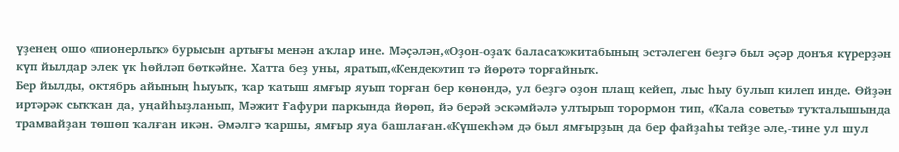үҙенең ошо «пионерлыҡ» бурысын артығы менән аҡлар ине. Мәҫәлән,«Оҙон-оҙаҡ баласаҡ»китабының эстәлеген беҙгә был әҫәр донъя күрерҙән күп йылдар элек үк һөйләп бөткәйне. Хатта беҙ уны, яратып,«Кендек»тип тә йөрөтә торғайныҡ.
Бер йылды, октябрь айының һыуыҡ, ҡар ҡатыш ямғыр яуып торған бер көнөндә, ул беҙгә оҙон плащ кейеп, лыс һыу булып килеп инде. Өйҙән иртәрәк сыҡҡан да, уңайһыҙланып, Мәжит Ғафури паркында йөрөп, йә берәй эскәмйәлә ултырып торормон тип, «Ҡала советы» туҡталышында трамвайҙан төшөп ҡалған икән. Әмәлгә ҡаршы, ямғыр яуа башлаған.«Күшекһәм дә был ямғырҙың да бер файҙаһы тейҙе әле,-тине ул шул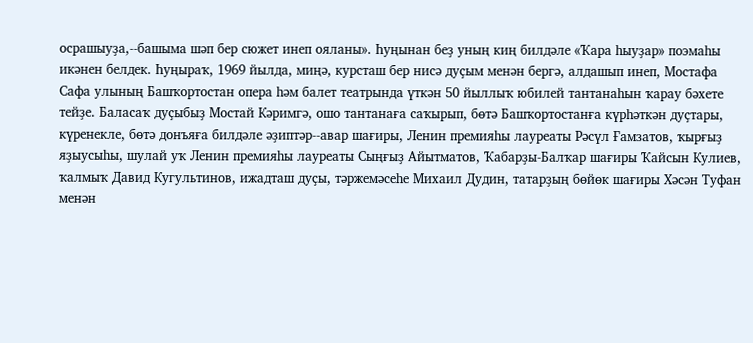осрашыуҙа,--башыма шәп бер сюжет инеп ояланы». Һуңынан беҙ уның киң билдәле «Ҡара һыуҙар» поэмаһы икәнен белдек. Һуңыраҡ, 1969 йылда, миңә, курсташ бер нисә дуҫым менән бергә, алдашып инеп, Мостафа Сафа улының Башҡортостан опера һәм балет театрында үткән 50 йыллыҡ юбилей тантанаһын ҡарау бәхете тейҙе. Баласаҡ дуҫыбыҙ Мостай Кәримгә, ошо тантанаға саҡырып, бөтә Башҡортостанға күрһәткән дуҫтары, күренекле, бөтә донъяға билдәле әҙиптәр--авар шағиры, Ленин премияһы лауреаты Рәсүл Ғамзатов, ҡырғыҙ яҙыусыһы, шулай уҡ Ленин премияһы лауреаты Сыңғыҙ Айытматов, Ҡабарҙы-Балҡар шағиры Ҡайсын Кулиев, ҡалмыҡ Давид Кугультинов, ижадташ дуҫы, тәржемәсеһе Михаил Дудин, татарҙың бөйөк шағиры Хәсән Туфан менән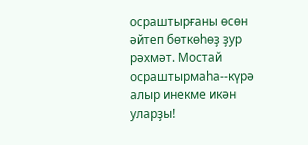осраштырғаны өсөн әйтеп бөткөһөҙ ҙур рәхмәт. Мостай осраштырмаһа--күрә алыр инекме икән уларҙы!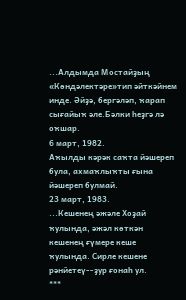...Алдымда Мостайҙың «Көндәлектәре»тип әйткәйнем инде. Әйҙә, бергәләп, ҡарап сығайыҡ әле.Бәлки һеҙгә лә оҡшар.
6 март, 1982.
Аҡылды кәрәк саҡта йәшереп була, ахмаҡлыҡты ғына йәшереп булмай.
23 март, 1983.
...Кешенең әжәле Хоҙай ҡулында, әжәл көткән кешенең ғүмере кеше ҡулында. Сирле кешене рәнйетеү--ҙур ғонаһ ул.
***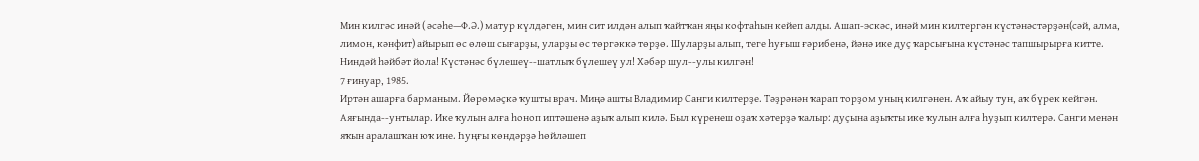Мин килгәс инәй ( әсәһе—Ф.Ә.) матур күлдәген, мин сит илдән алып ҡайтҡан яңы кофтаһын кейеп алды. Ашап-эскәс, инәй мин килтергән күстәнәстәрҙән(сәй, алма, лимон, кәнфит) айырып өс өлөш сығарҙы, уларҙы өс төргәккә төрҙө. Шуларҙы алып, теге һуғыш ғәрибенә, йәнә ике дуҫ ҡарсығына күстәнәс тапшырырға китте.
Ниндәй һәйбәт йола! Күстәнәс бүлешеү--шатлыҡ бүлешеү ул! Хәбәр шул--улы килгән!
7 ғинуар, 1985.
Иртән ашарға барманым. Йөрөмәҫкә ҡушты врач. Миңә ашты Владимир Санги килтерҙе. Тәҙрәнән ҡарап торҙом уның килгәнен. Аҡ айыу тун, аҡ бүрек кейгән. Аяғында--унтылар. Ике ҡулын алға һоноп иптәшенә аҙыҡ алып килә. Был күренеш оҙаҡ хәтерҙә ҡалыр: дуҫына аҙыҡты ике ҡулын алға һуҙып килтерә. Санги менән яҡын аралашҡан юҡ ине. Һуңғы көндәрҙә һөйләшеп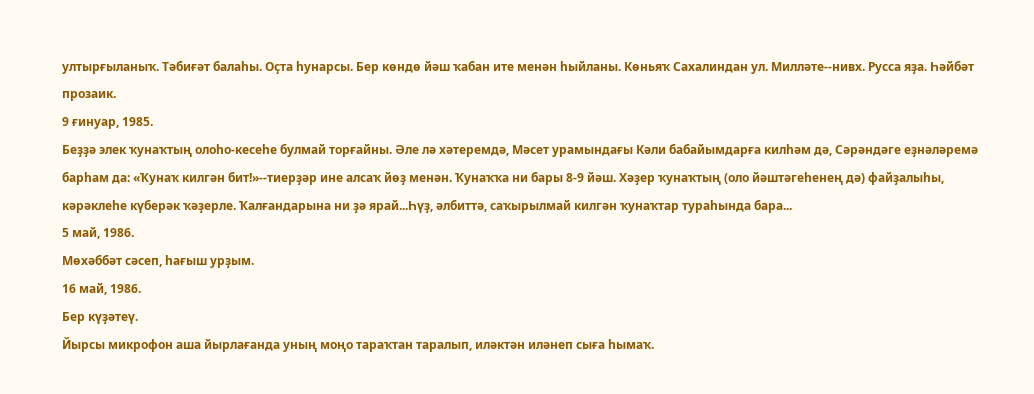ултырғыланыҡ. Тәбиғәт балаһы. Оҫта һунарсы. Бер көндө йәш ҡабан ите менән һыйланы. Көньяҡ Сахалиндан ул. Милләте--нивх. Русса яҙа. Һәйбәт прозаик.
9 ғинуар, 1985.
Беҙҙә элек ҡунаҡтың олоһо-кесеһе булмай торғайны. Әле лә хәтеремдә, Мәсет урамындағы Кәли бабайымдарға килһәм дә, Сәрәндәге еҙнәләремә барһам да: «Ҡунаҡ килгән бит!»--тиерҙәр ине алсаҡ йөҙ менән. Ҡунаҡҡа ни бары 8-9 йәш. Хәҙер ҡунаҡтың (оло йәштәгеһенең дә) файҙалыһы, кәрәклеһе күберәк ҡәҙерле. Ҡалғандарына ни ҙә ярай...Һүҙ, әлбиттә, саҡырылмай килгән ҡунаҡтар тураһында бара...
5 май, 1986.
Мөхәббәт сәсеп, һағыш урҙым.
16 май, 1986.
Бер күҙәтеү.
Йырсы микрофон аша йырлағанда уның моңо тараҡтан таралып, иләктән иләнеп сыға һымаҡ.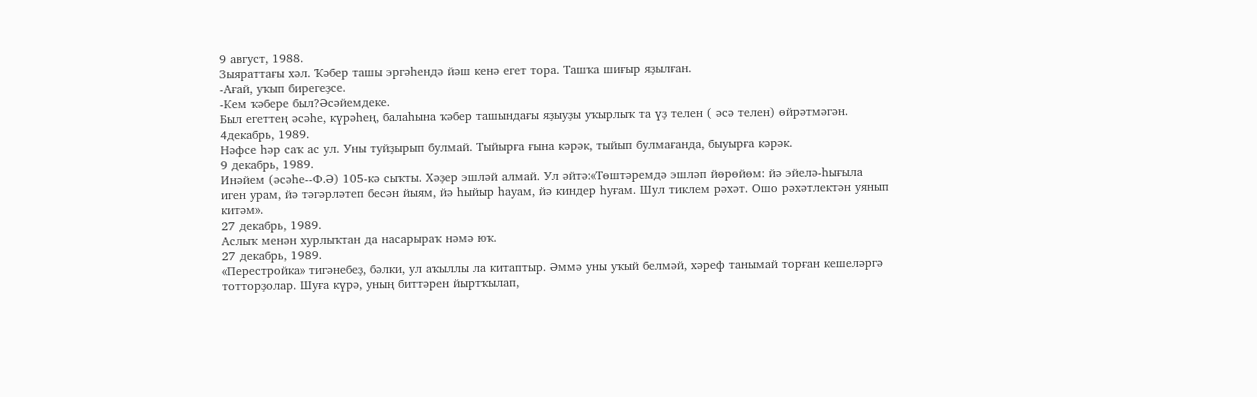9 август, 1988.
Зыяраттағы хәл. Ҡәбер ташы эргәһендә йәш кенә егет тора. Ташҡа шиғыр яҙылған.
-Ағай, уҡып бирегеҙсе.
-Кем ҡәбере был?Әсәйемдеке.
Был егеттең әсәһе, күрәһең, балаһына ҡәбер ташындағы яҙыуҙы уҡырлыҡ та үҙ телен ( әсә телен) өйрәтмәгән.
4декабрь, 1989.
Нәфсе һәр саҡ ас ул. Уны туйҙырып булмай. Тыйырға ғына кәрәк, тыйып булмағанда, быуырға кәрәк.
9 декабрь, 1989.
Инәйем (әсәһе--Ф.Ә) 105-кә сыҡты. Хәҙер эшләй алмай. Ул әйтә:«Төштәремдә эшләп йөрөйөм: йә эйелә-һығыла иген урам, йә тәгәрләтеп бесән йыям, йә һыйыр һауам, йә киндер һуғам. Шул тиклем рәхәт. Ошо рәхәтлектән уянып китәм».
27 декабрь, 1989.
Аслыҡ менән хурлыҡтан да насарыраҡ нәмә юҡ.
27 декабрь, 1989.
«Перестройка» тигәнебеҙ, бәлки, ул аҡыллы ла китаптыр. Әммә уны уҡый белмәй, хәреф танымай торған кешеләргә тотторҙолар. Шуға күрә, уның биттәрен йыртҡылап,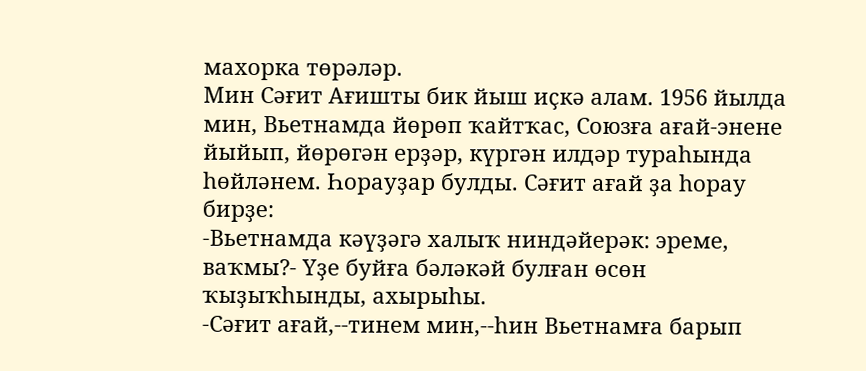махорка төрәләр.
Мин Сәғит Ағишты бик йыш иҫкә алам. 1956 йылда мин, Вьетнамда йөрөп ҡайтҡас, Союзға ағай-энене йыйып, йөрөгән ерҙәр, күргән илдәр тураһында һөйләнем. Һорауҙар булды. Сәғит ағай ҙа һорау бирҙе:
-Вьетнамда кәүҙәгә халыҡ ниндәйерәк: эреме, ваҡмы?- Үҙе буйға бәләкәй булған өсөн ҡыҙыҡһынды, ахырыһы.
-Сәғит ағай,--тинем мин,--һин Вьетнамға барып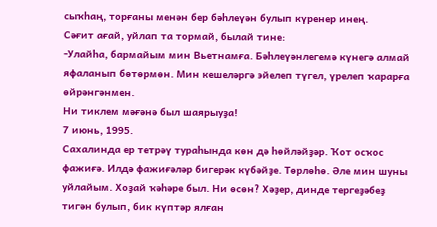сыҡһаң, торғаны менән бер бәһлеүән булып күренер инең.
Сәғит ағай, уйлап та тормай, былай тине:
-Улайһа, бармайым мин Вьетнамға. Бәһлеүәнлегемә күнегә алмай яфаланып бөтөрмөн. Мин кешеләргә эйелеп түгел, үрелеп ҡарарға өйрәнгәнмен.
Ни тиклем мәғәнә был шаярыуҙа!
7 июнь, 1995.
Сахалинда ер тетрәү тураһында көн дә һөйләйҙәр. Ҡот осҡос фажиғә. Илдә фажиғәләр бигерәк күбәйҙе. Төрлөһө. Әле мин шуны уйлайым. Хоҙай ҡәһәре был. Ни өсөн? Хәҙер, динде тергеҙәбеҙ тигән булып, бик күптәр ялған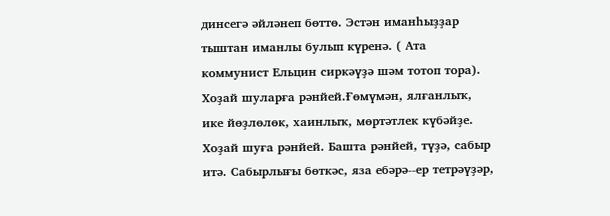динсегә әйләнеп бөттө. Эстән иманһыҙҙар тыштан иманлы булып күренә. ( Ата коммунист Ельцин сиркәүҙә шәм тотоп тора). Хоҙай шуларға рәнйей.Ғөмүмән, ялғанлыҡ, ике йөҙлөлөк, хаинлыҡ, мөртәтлек күбәйҙе. Хоҙай шуға рәнйей. Башта рәнйей, түҙә, сабыр итә. Сабырлығы бөткәс, яза ебәрә--ер тетрәүҙәр,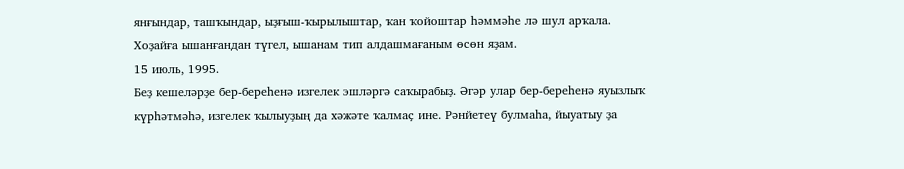янғындар, ташҡындар, ыҙғыш-ҡырылыштар, ҡан ҡойоштар һәммәһе лә шул арҡала. Хоҙайға ышанғандан түгел, ышанам тип алдашмағаным өсөн яҙам.
15 июль, 1995.
Беҙ кешеләрҙе бер-береһенә изгелек эшләргә саҡырабыҙ. Әгәр улар бер-береһенә яуызлыҡ күрһәтмәһә, изгелек ҡылыуҙың да хәжәте ҡалмаҫ ине. Рәнйетеү булмаһа, йыуатыу ҙа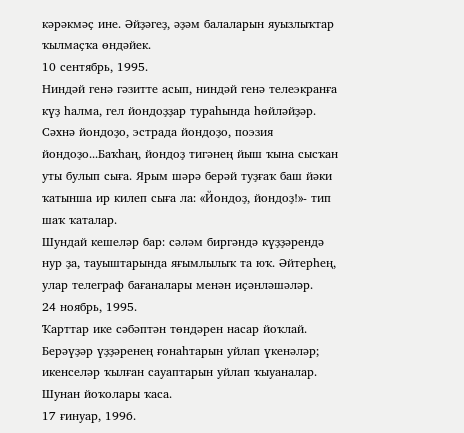кәрәкмәҫ ине. Әйҙәгеҙ, әҙәм балаларын яуызлыҡтар ҡылмаҫҡа өндәйек.
10 сентябрь, 1995.
Ниндәй генә гәзитте асып, ниндәй генә телеэкранға күҙ һалма, гел йондоҙҙар тураһында һөйләйҙәр. Сәхнә йондоҙо, эстрада йондоҙо, поэзия йондоҙо...Баҡһаң, йондоҙ тигәнең йыш ҡына сысҡан уты булып сыға. Ярым шәрә берәй туҙғаҡ баш йәки ҡатынша ир килеп сыға ла: «Йондоҙ, йондоҙ!»- тип шаҡ ҡаталар.
Шундай кешеләр бар: сәләм биргәндә күҙҙәрендә нур ҙа, тауыштарында яғымлылыҡ та юҡ. Әйтерһең, улар телеграф бағаналары менән иҫәнләшәләр.
24 ноябрь, 1995.
Ҡарттар ике сәбәптән төндәрен насар йоҡлай. Берәүҙәр үҙҙәренең ғонаһтарын уйлап үкенәләр; икенселәр ҡылған сауаптарын уйлап ҡыуаналар. Шунан йоҡолары ҡаса.
17 ғинуар, 1996.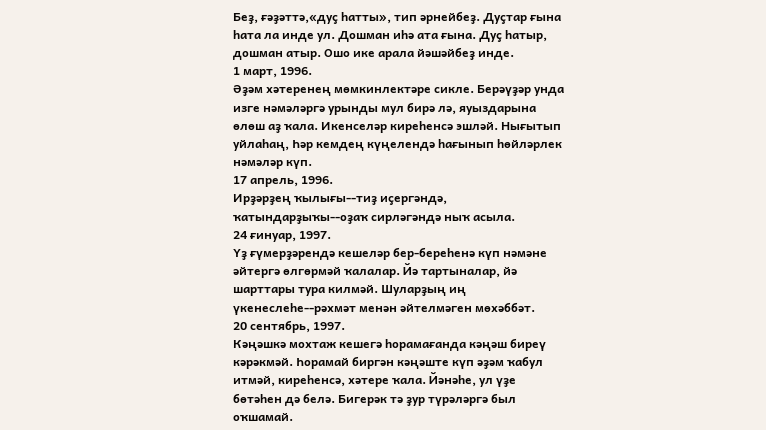Беҙ, ғәҙәттә,«дуҫ һатты», тип әрнейбеҙ. Дуҫтар ғына һата ла инде ул. Дошман иһә ата ғына. Дуҫ һатыр, дошман атыр. Ошо ике арала йәшәйбеҙ инде.
1 март, 1996.
Әҙәм хәтеренең мөмкинлектәре сикле. Берәүҙәр унда изге нәмәләргә урынды мул бирә лә, яуыздарына өлөш аҙ ҡала. Икенселәр киреһенсә эшләй. Нығытып уйлаһаң, Һәр кемдең күңелендә һағынып һөйләрлек нәмәләр күп.
17 апрель, 1996.
Ирҙәрҙең ҡылығы--тиҙ иҫергәндә, ҡатындарҙыҡы--оҙаҡ сирләгәндә ныҡ асыла.
24 ғинуар, 1997.
Үҙ ғүмерҙәрендә кешеләр бер-береһенә күп нәмәне әйтергә өлгөрмәй ҡалалар. Йә тартыналар, йә шарттары тура килмәй. Шуларҙың иң үкенеслеһе--рәхмәт менән әйтелмәген мөхәббәт.
20 сентябрь, 1997.
Кәңәшкә мохтаж кешегә һорамағанда кәңәш биреү кәрәкмәй. Һорамай биргән кәңәште күп әҙәм ҡабул итмәй, киреһенсә, хәтере ҡала. Йәнәһе, ул үҙе бөтәһен дә белә. Бигерәк тә ҙур түрәләргә был оҡшамай.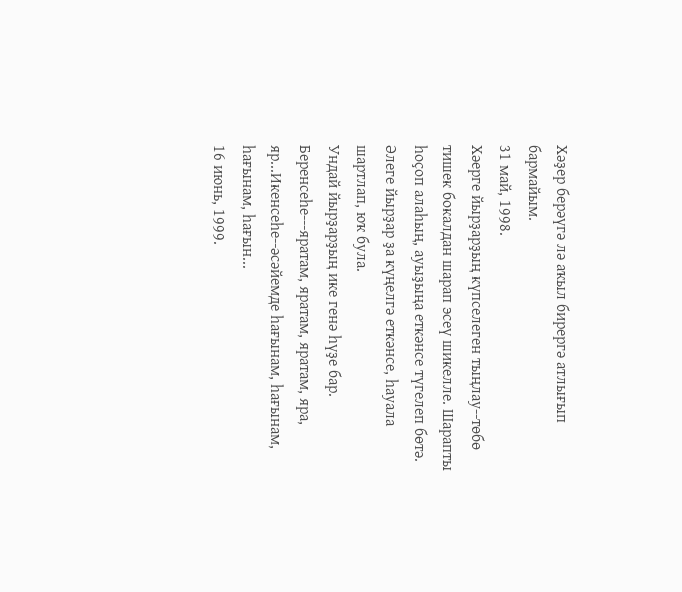Хәҙер берәүгә лә аҡыл бирергә атлығып бармайым.
31 май, 1998.
Хәерге йырҙарҙың күпселеген тыңлау--төбө тишек бокалдан шарап эсеү шикелле. Шарапты һоҫоп алаһың, ауыҙыңа еткәнсе түгелеп бөтә. Әлеге йырҙар ҙа күңелгә еткәнсе, һауала шартлап, юҡ була.
Ундай йырҙарҙың ике генә һүҙе бар. Беренсеһе---яратам, яратам, яратам, яра, яр...Икенсеһе--әсәйемде һағынам, һағынам, һағынам, һағын...
16 июнь, 1999.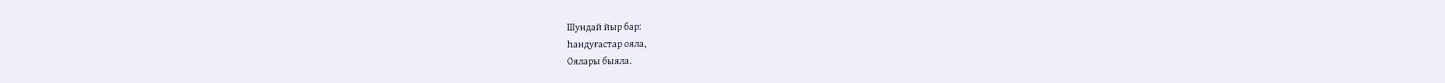Шундай йыр бар:
Һандуғастар ояла,
Оялары быяла.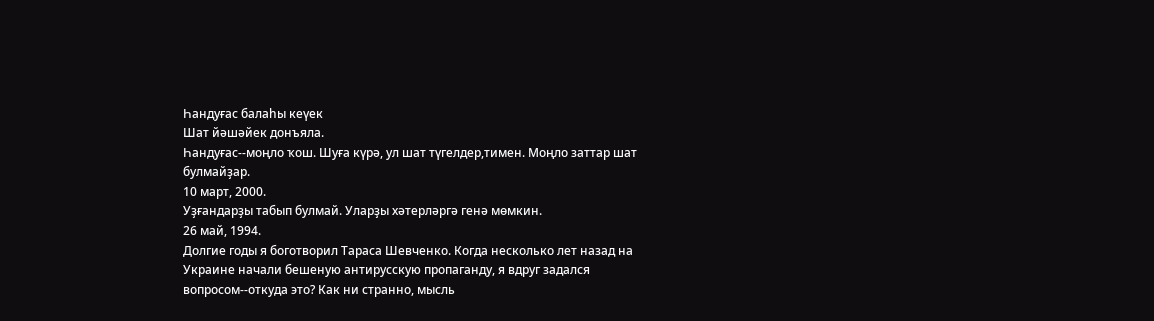Һандуғас балаһы кеүек
Шат йәшәйек донъяла.
Һандуғас--моңло ҡош. Шуға күрә, ул шат түгелдер,тимен. Моңло заттар шат булмайҙар.
10 март, 2000.
Уҙғандарҙы табып булмай. Уларҙы хәтерләргә генә мөмкин.
26 май, 1994.
Долгие годы я боготворил Тараса Шевченко. Когда несколько лет назад на Украине начали бешеную антирусскую пропаганду, я вдруг задался вопросом--откуда это? Как ни странно, мысль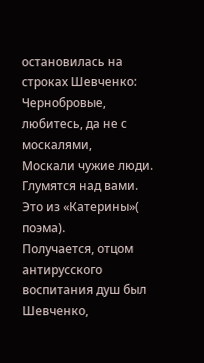остановилась на строках Шевченко:
Чернобровые, любитесь, да не с москалями,
Москали чужие люди.
Глумятся над вами.
Это из «Катерины»( поэма).
Получается, отцом антирусского воспитания душ был Шевченко,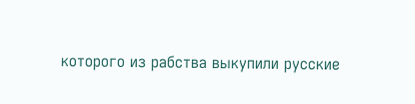которого из рабства выкупили русские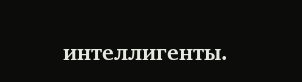интеллигенты.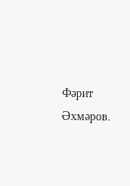Фәрит Әхмәров.